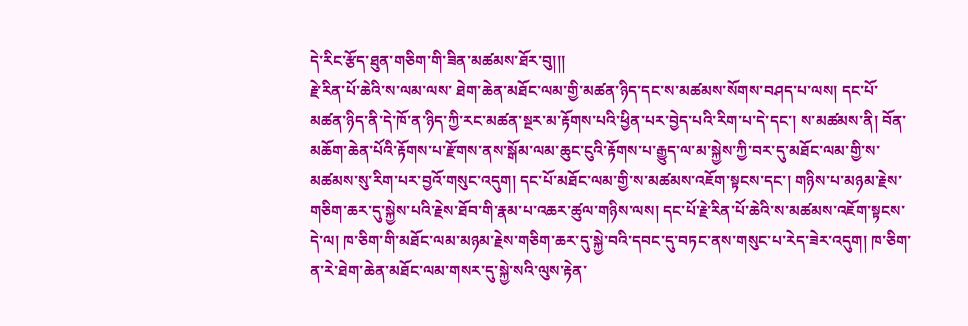དེ་རིང་རྩོད་ཐུན་གཅིག་གི་ཟིན་མཚམས་ཐོར་བུ།།།
རྗེ་རིན་པོ་ཆེའི་ས་ལམ་ལས་ ཐེག་ཆེན་མཐོང་ལམ་གྱི་མཚན་ཉིད་དང་ས་མཚམས་སོགས་བཤད་པ་ལས། དང་པོ་མཚན་ཉིད་ནི་དེ་ཁོ་ན་ཉིད་ཀྱི་རང་མཚན་སྔར་མ་རྟོགས་པའི་ཕྱིན་པར་བྱེད་པའི་རིག་པ་དེ་དང་། ས་མཚམས་ནི། བོན་མཆོག་ཆེན་པོའི་རྟོགས་པ་རྫོགས་ནས་སྒོམ་ལམ་ཆུང་ངུའི་རྟོགས་པ་རྒྱུད་ལ་མ་སྐྱེས་ཀྱི་བར་དུ་མཐོང་ལམ་གྱི་ས་མཚམས་སུ་རིག་པར་བྱའོ་གསུང་འདུག། དང་པོ་མཐོང་ལམ་གྱི་ས་མཚམས་འཇོག་སྟངས་དང་། གཉིས་པ་མཉམ་རྗེས་གཅིག་ཆར་དུ་སྐྱེས་པའི་རྗེས་ཐོབ་གི་རྣམ་པ་འཆར་ཚུལ་གཉིས་ལས། དང་པོ་རྗེ་རིན་པོ་ཆེའི་ས་མཚམས་འཇོག་སྟངས་དེ་ལ། ཁ་ཅིག་གི་མཐོང་ལམ་མཉམ་རྗེས་གཅིག་ཆར་དུ་སྐྱེ་བའི་དབང་དུ་བཏང་ནས་གསུང་པ་རེད་ཟེར་འདུག། ཁ་ཅིག་ན་རེ་ཐེག་ཆེན་མཐོང་ལམ་གསར་དུ་སྐྱེ་སའི་ལུས་རྟེན་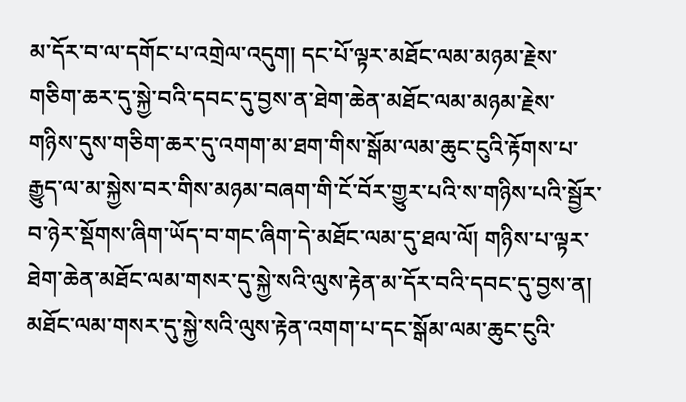མ་དོར་བ་ལ་དགོང་པ་འགྲེལ་འདུག། དང་པོ་ལྟར་མཐོང་ལམ་མཉམ་རྗེས་གཅིག་ཆར་དུ་སྐྱེ་བའི་དབང་དུ་བྱས་ན་ཐེག་ཆེན་མཐོང་ལམ་མཉམ་རྗེས་གཉིས་དུས་གཅིག་ཆར་དུ་འགག་མ་ཐག་གིས་སྒོམ་ལམ་ཆུང་ངུའི་རྟོགས་པ་རྒྱུད་ལ་མ་སྐྱེས་བར་གིས་མཉམ་བཞག་གི་ངོ་བོར་གྱུར་པའི་ས་གཉིས་པའི་སྦྱོར་བ་ཉེར་སྡོགས་ཞིག་ཡོད་བ་གང་ཞིག་དེ་མཐོང་ལམ་དུ་ཐལ་ལོ། གཉིས་པ་ལྟར་ཐེག་ཆེན་མཐོང་ལམ་གསར་དུ་སྐྱེ་སའི་ལུས་རྟེན་མ་དོར་བའི་དབང་དུ་བྱས་ན། མཐོང་ལམ་གསར་དུ་སྐྱེ་སའི་ལུས་རྟེན་འགག་པ་དང་སྒོམ་ལམ་ཆུང་ངུའི་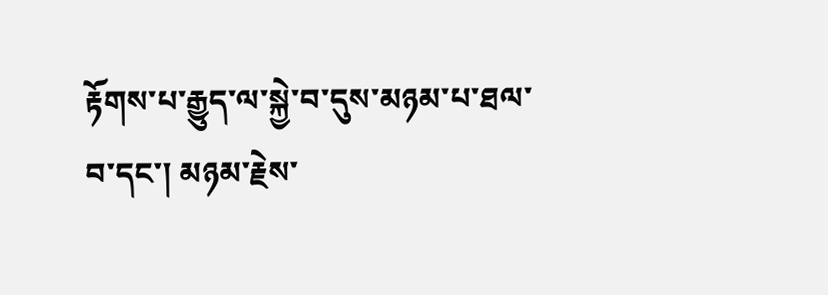རྟོགས་པ་རྒྱུད་ལ་སྐྱེ་བ་དུས་མཉམ་པ་ཐལ་བ་དང་། མཉམ་རྗེས་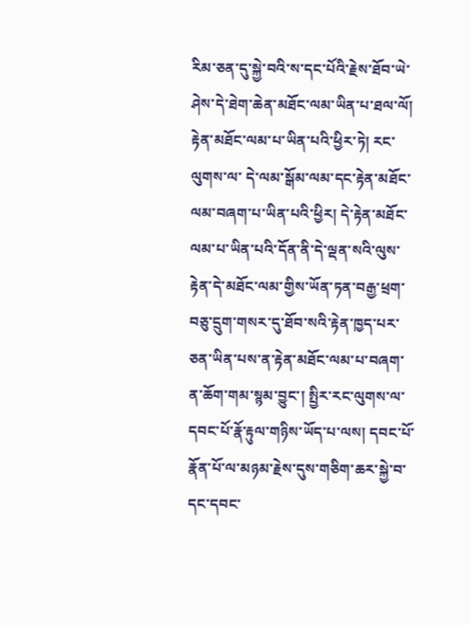རིམ་ཅན་དུ་སྐྱེ་བའི་ས་དང་པོའི་རྗེས་ཐོབ་ཡེ་ཤེས་དེ་ཐེག་ཆེན་མཐོང་ལམ་ཡིན་པ་ཐལ་ལོ། རྟེན་མཐོང་ལམ་པ་ཡིན་པའི་ཕྱིར་ཏེ། རང་ལུགས་ལ་ དེ་ལམ་སྒོམ་ལམ་དང་རྟེན་མཐོང་ལམ་བཞག་པ་ཡིན་པའི་ཕྱིར། དེ་རྟེན་མཐོང་ལམ་པ་ཡིན་པའི་དོན་ནི་དེ་ལྡན་སའི་ལུས་རྟེན་དེ་མཐོང་ལམ་གྱིས་ཡོན་ཏན་བརྒྱ་ཕྲག་བཅུ་དྲུག་གསར་དུ་ཐོབ་སའི་རྟེན་ཁྱད་པར་ཅན་ཡིན་པས་ན་རྟེན་མཐོང་ལམ་པ་བཞག་ན་ཆོག་གམ་སྙམ་བྱུང་། སྤྱིར་རང་ལུགས་ལ་དབང་པོ་རྣོ་རྟུལ་གཉིས་ཡོད་པ་ལས། དབང་པོ་རྣོན་པོ་ལ་མཉམ་རྗེས་དུས་གཅིག་ཆར་སྐྱེ་བ་དང་དབང་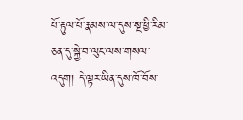པོ་རྟུལ་པོ་རྣམས་ལ་དུས་སྔ་ཕྱི་རིམ་ཅན་དུ་སྐྱེ་བ་ལུང་ལས་གསལ་འདུག། དེ་ལྟར་ཡིན་དུས་ཁོ་བོས་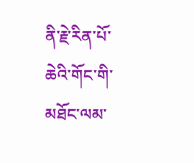ནི་རྗེ་རིན་པོ་ཆེའི་གོང་གི་མཐོང་ལམ་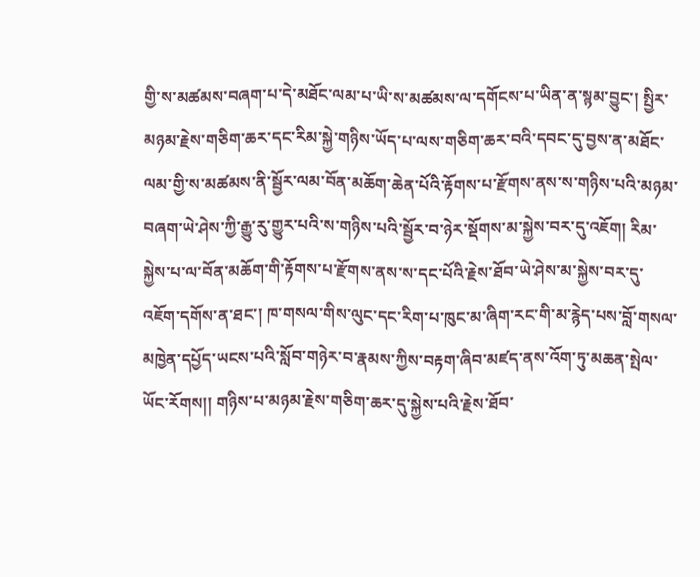གྱི་ས་མཚམས་བཞག་པ་དེ་མཐོང་ལམ་པ་ཡི་ས་མཚམས་ལ་དགོངས་པ་ཡིན་ན་སྙམ་བྱུང་། སྤྱིར་མཉམ་རྗེས་གཅིག་ཆར་དང་རིམ་སྐྱེ་གཉིས་ཡོད་པ་ལས་གཅིག་ཆར་བའི་དབང་དུ་བྱས་ན་མཐོང་ལམ་གྱི་ས་མཚམས་ནི་སྦྱོར་ལམ་བོན་མཆོག་ཆེན་པོའི་རྟོགས་པ་རྫོགས་ནས་ས་གཉིས་པའི་མཉམ་བཞག་ཡེ་ཤེས་ཀྱི་རྒྱུ་རུ་གྱུར་པའི་ས་གཉིས་པའི་སྦྱོར་བ་ཉེར་སྡོགས་མ་སྐྱེས་བར་དུ་འཇོག། རིམ་སྐྱེས་པ་ལ་བོན་མཆོག་གི་རྟོགས་པ་རྫོགས་ནས་ས་དང་པོའི་རྗེས་ཐོབ་ཡེ་ཤེས་མ་སྐྱེས་བར་དུ་འཇོག་དགོས་ན་ཐང་། ཁ་གསལ་གིས་ལུང་དང་རིག་པ་ཁུང་མ་ཞིག་རང་གི་མ་རྙེད་པས་བློ་གསལ་མཁྱེན་དཔྱོད་ཡངས་པའི་སློབ་གཉེར་བ་རྣམས་ཀྱིས་བརྟག་ཞིབ་མཛད་ནས་འོག་ཏུ་མཆན་སྤེལ་ཡོང་རོགས།། གཉིས་པ་མཉམ་རྗེས་གཅིག་ཆར་དུ་སྐྱེས་པའི་རྗེས་ཐོབ་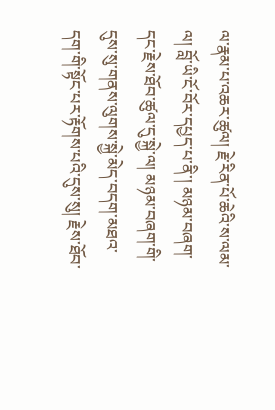ལ་རྣམ་པ་འཆར་ཚུལ། རྗེ་རིན་པོ་ཆེའི་ས་ལམ་ལ། བློ་ཡི་ངོ་བོར་དཔྱད་པ་ནི་། མཉམ་བཞག་དང་རྗེས་ཐོབ་ཚུལ་དུ་སྐྱེ་ལ། མཉམ་བཞག་གི་དུས་སུ་གནས་ལུགས་སྐྱེ་མེད་བདག་མཐའ་དག་གི་སྟོང་པར་རྟོགས་པའི་དུས་སུ། རྗེས་ཐོབ་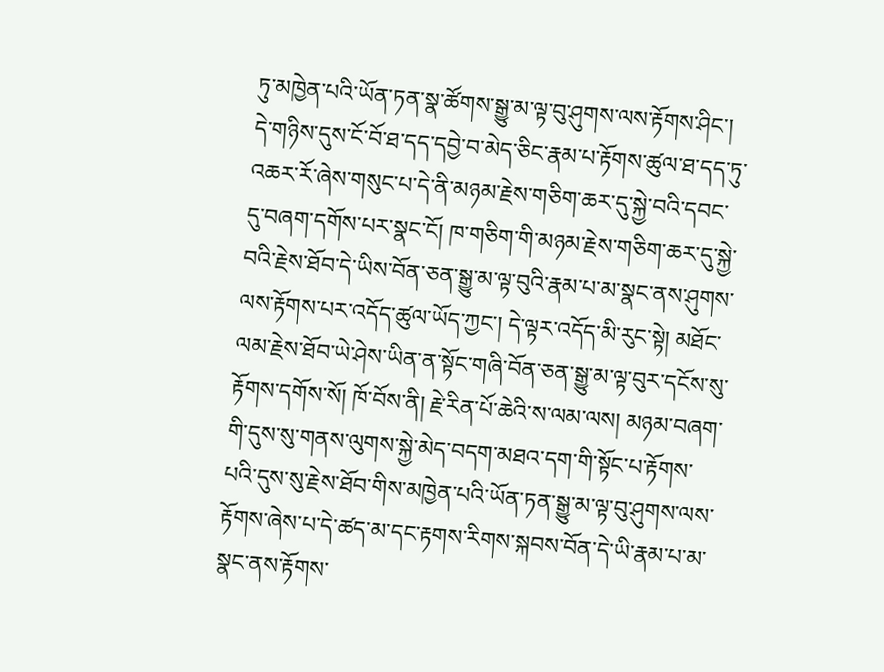ཏུ་མཁྱེན་པའི་ཡོན་ཏན་སྣ་ཚོགས་སྒྱུ་མ་ལྟ་བུ་ཤུགས་ལས་རྟོགས་ཤིང་། དེ་གཉིས་དུས་ངོ་བོ་ཐ་དད་དབྱེ་བ་མེད་ཅིང་རྣམ་པ་རྟོགས་ཚུལ་ཐ་དད་ཏུ་འཆར་རོ་ཞེས་གསུང་པ་དེ་ནི་མཉམ་རྗེས་གཅིག་ཆར་དུ་སྐྱེ་བའི་དབང་དུ་བཞག་དགོས་པར་སྣང་ངོ། ཁ་གཅིག་གི་མཉམ་རྗེས་གཅིག་ཆར་དུ་སྐྱེ་བའི་རྗེས་ཐོབ་དེ་ཡིས་བོན་ཅན་སྒྱུ་མ་ལྟ་བུའི་རྣམ་པ་མ་སྣང་ནས་ཤུགས་ལས་རྟོགས་པར་འདོད་ཚུལ་ཡོད་ཀྱང་། དེ་ལྟར་འདོད་མི་རུང་སྟེ། མཐོང་ལམ་རྗེས་ཐོབ་ཡེ་ཤེས་ཡིན་ན་སྟོང་གཞི་བོན་ཅན་སྒྱུ་མ་ལྟ་བུར་དངོས་སུ་རྟོགས་དགོས་སོ། ཁོ་བོས་ནི། རྗེ་རིན་པོ་ཆེའི་ས་ལམ་ལས། མཉམ་བཞག་གི་དུས་སུ་གནས་ལུགས་སྐྱེ་མེད་བདག་མཐའ་དག་གི་སྟོང་པ་རྟོགས་པའི་དུས་སུ་རྗེས་ཐོབ་གིས་མཁྱེན་པའི་ཡོན་ཏན་སྒྱུ་མ་ལྟ་བུ་ཤུགས་ལས་རྟོགས་ཞེས་པ་དེ་ཚད་མ་དང་རྟགས་རིགས་སྐབས་བོན་དེ་ཡི་རྣམ་པ་མ་སྣང་ནས་རྟོགས་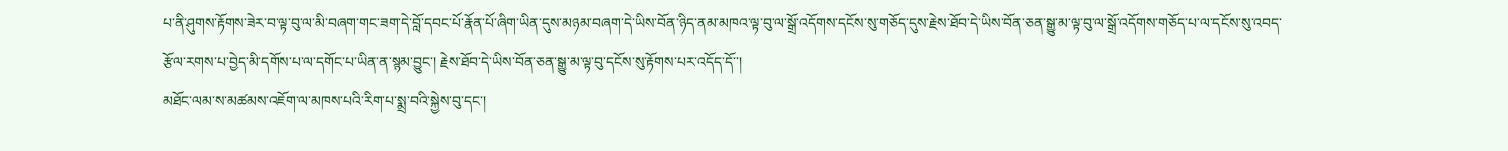པ་ནི་ཤུགས་རྟོགས་ཟེར་བ་ལྟ་བུ་ལ་མི་བཞག་གང་ཟག་དེ་བློ་དབང་པོ་རྣོན་པོ་ཞིག་ཡིན་དུས་མཉམ་བཞག་དེ་ཡིས་བོན་ཉིད་ནམ་མཁའ་ལྟ་བུ་ལ་སྒྲོ་འདོགས་དངོས་སུ་གཅོད་དུས་རྗེས་ཐོབ་དེ་ཡིས་བོན་ཅན་སྒྱུ་མ་ལྟ་བུ་ལ་སྒྲོ་འདོགས་གཅོད་པ་ལ་དངོས་སུ་འབད་རྩོལ་རགས་པ་བྱེད་མི་དགོས་པ་ལ་དགོང་པ་ཡིན་ན་སྙམ་བྱུང་། རྗེས་ཐོབ་དེ་ཡིས་བོན་ཅན་སྒྱུ་མ་ལྟ་བུ་དངོས་སུ་རྟོགས་པར་འདོད་དོ་་།
མཐོང་ལམ་ས་མཚམས་འཇོག་ལ་མཁས་པའི་རིག་པ་སྨྲ་བའི་སྐྱེས་བུ་དང་།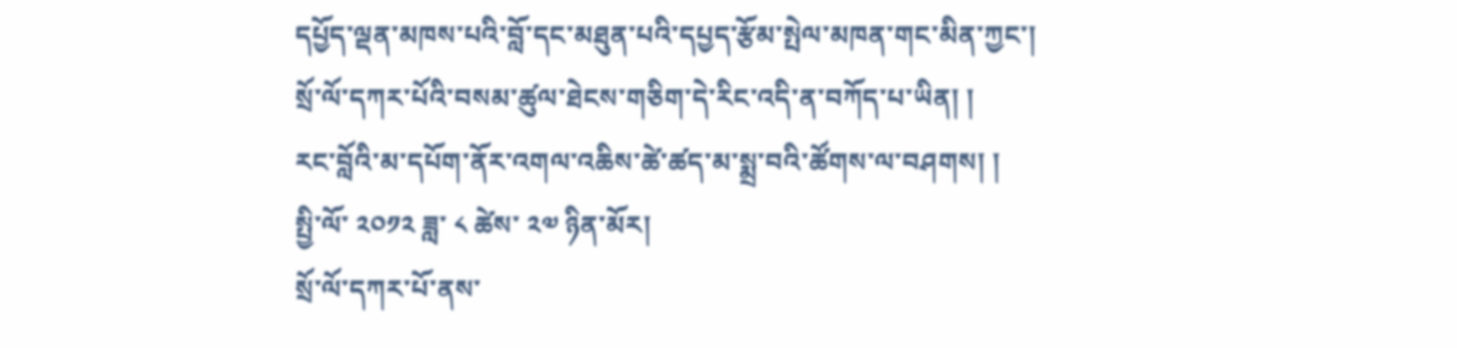དཔྱོད་ལྡན་མཁས་པའི་བློ་དང་མཐུན་པའི་དཔྱད་རྩོམ་སྤེལ་མཁན་གང་མིན་ཀྱང་།
སྲོ་ལོ་དཀར་པོའི་བསམ་ཚུལ་ཐེངས་གཅིག་དེ་རིང་འདི་ན་བཀོད་པ་ཡིན། །
རང་བློའི་མ་དཔོག་ནོར་འགལ་འཆིས་ཚེ་ཚད་མ་སྨྲ་བའི་ཚོགས་ལ་བཤགས། །
སྤྱི་ལོ་ ༢༠༡༢ ཟླ་ ༨ ཚེས་ ༢༧ ཉིན་མོར།
སྲོ་ལོ་དཀར་པོ་ནས་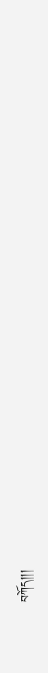བཀོད།།།